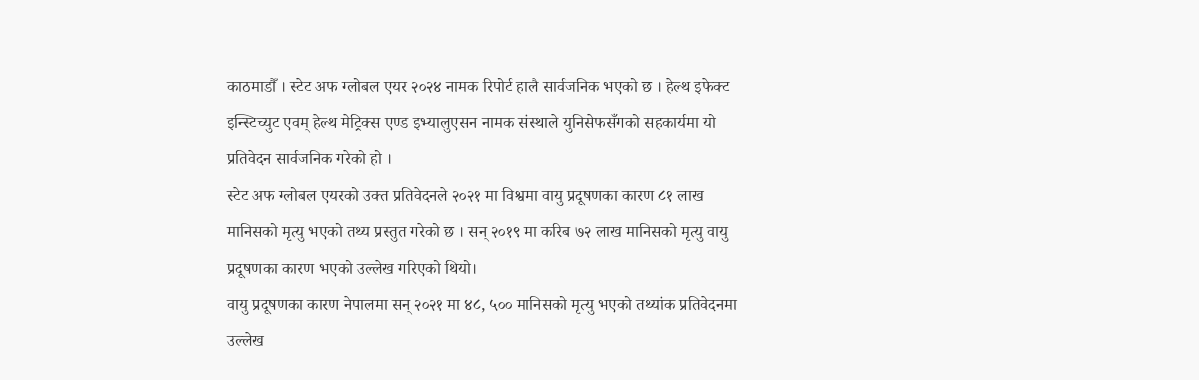काठमाडौँ । स्टेट अफ ग्लोबल एयर २०२४ नामक रिपोर्ट हालै सार्वजनिक भएको छ । हेल्थ इफेक्ट इन्स्टिच्युट एवम् हेल्थ मेट्रिक्स एण्ड इभ्यालुएसन नामक संस्थाले युनिसेफसँगको सहकार्यमा यो प्रतिवेदन सार्वजनिक गरेको हो ।
स्टेट अफ ग्लोबल एयरको उक्त प्रतिवेदनले २०२१ मा विश्वमा वायु प्रदूषणका कारण ८१ लाख मानिसको मृत्यु भएको तथ्य प्रस्तुत गरेको छ । सन् २०१९ मा करिब ७२ लाख मानिसको मृत्यु वायु प्रदूषणका कारण भएको उल्लेख गरिएको थियो।
वायु प्रदूषणका कारण नेपालमा सन् २०२१ मा ४८, ५०० मानिसको मृत्यु भएको तथ्यांक प्रतिवेदनमा उल्लेख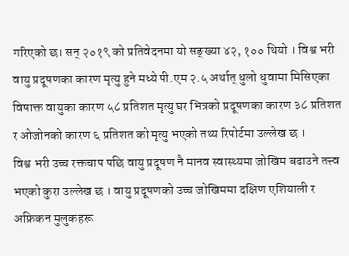गरिएको छ। सन् २०१९ को प्रतिवेदनमा यो सङ्ख्या ४२, १०० थियो । विश्व भरी वायु प्रदूषणका कारण मृत्यु हुने मध्ये पी.एम २.५ अर्थात् धुलो धुवामा मिसिएका विषाक्त वायुका कारण ५८ प्रतिशत मृत्यु घर भित्रको प्रदूषणका कारण ३८ प्रतिशत र ओजोनको कारण ६ प्रतिशत को मृत्यु भएको तथ्य रिपोर्टमा उल्लेख छ ।
विश्व भरी उच्च रक्तचाप पछि वायु प्रदूषण नै मानव स्वास्थ्यमा जोखिम बढाउने तत्त्व भएको कुरा उल्लेख छ । वायु प्रदूषणको उच्च जोखिममा दक्षिण एशियाली र अफ्रिकन मुलुकहरू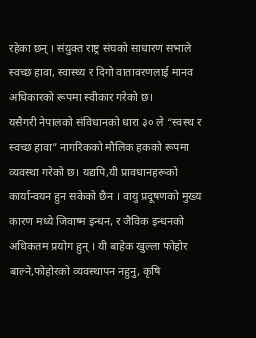रहेका छन् । संयुक्त राष्ट्र संघको साधारण सभाले स्वच्छ हावा, स्वास्थ्य र दिगो वातावरणलाई मानव अधिकारको रूपमा स्वीकार गरेको छ।
यसैगरी नेपालको संविधानको धारा ३० ले “स्वस्थ र स्वच्छ हावा” नागरिकको मौलिक हकको रूपमा व्यवस्था गरेको छ। यद्यपि,यी प्रावधानहरूको कार्यान्वयन हुन सकेको छैन । वायु प्रदूषणको मुख्य कारण मध्ये जिवाष्म इन्धन, र जैविक इन्धनको अधिकतम प्रयोग हुन् । यी बाहेक खुल्ला फोहोर बाल्ने,फोहोरको व्यवस्थापन नहुनु, कृषि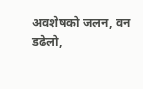अवशेषको जलन, वन डढेलो,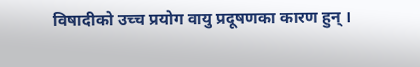विषादीको उच्च प्रयोग वायु प्रदूषणका कारण हुन् ।